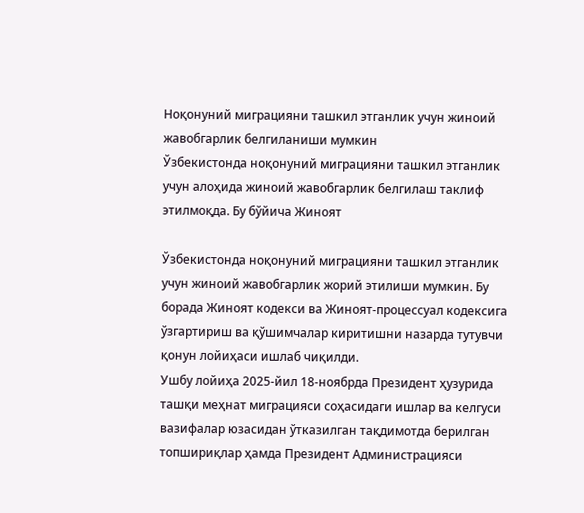Ноқонуний миграцияни ташкил этганлик учун жиноий жавобгарлик белгиланиши мумкин
Ўзбекистонда ноқонуний миграцияни ташкил этганлик учун алоҳида жиноий жавобгарлик белгилаш таклиф этилмоқда. Бу бўйича Жиноят

Ўзбекистонда ноқонуний миграцияни ташкил этганлик учун жиноий жавобгарлик жорий этилиши мумкин. Бу борада Жиноят кодекси ва Жиноят-процессуал кодексига ўзгартириш ва қўшимчалар киритишни назарда тутувчи қонун лойиҳаси ишлаб чиқилди.
Ушбу лойиҳа 2025-йил 18-ноябрда Президент ҳузурида ташқи меҳнат миграцияси соҳасидаги ишлар ва келгуси вазифалар юзасидан ўтказилган тақдимотда берилган топшириқлар ҳамда Президент Администрацияси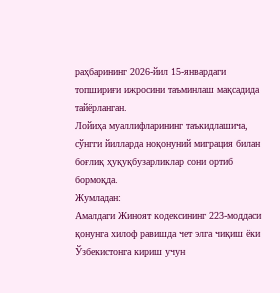раҳбарининг 2026-йил 15-январдаги топшириғи ижросини таъминлаш мақсадида тайёрланган.
Лойиҳа муаллифларининг таъкидлашича, сўнгги йилларда ноқонуний миграция билан боғлиқ ҳуқуқбузарликлар сони ортиб бормоқда.
Жумладан:
Амалдаги Жиноят кодексининг 223-моддаси қонунга хилоф равишда чет элга чиқиш ёки Ўзбекистонга кириш учун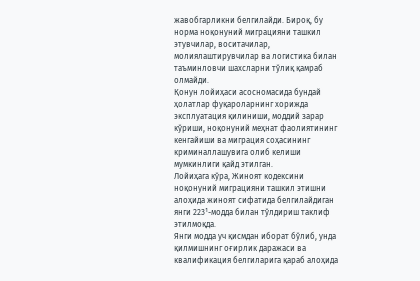жавобгарликни белгилайди. Бироқ, бу норма ноқонуний миграцияни ташкил этувчилар, воситачилар, молиялаштирувчилар ва логистика билан таъминловчи шахсларни тўлиқ қамраб олмайди.
Қонун лойиҳаси асосномасида бундай ҳолатлар фуқароларнинг хорижда эксплуатация қилиниши, моддий зарар кўриши, ноқонуний меҳнат фаолиятининг кенгайиши ва миграция соҳасининг криминаллашувига олиб келиши мумкинлиги қайд этилган.
Лойиҳага кўра, Жиноят кодексини ноқонуний миграцияни ташкил этишни алоҳида жиноят сифатида белгилайдиган янги 223¹-модда билан тўлдириш таклиф этилмоқда.
Янги модда уч қисмдан иборат бўлиб, унда қилмишнинг оғирлик даражаси ва квалификация белгиларига қараб алоҳида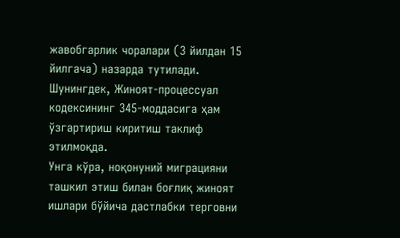жавобгарлик чоралари (3 йилдан 15 йилгача) назарда тутилади.
Шунингдек, Жиноят-процессуал кодексининг 345-моддасига ҳам ўзгартириш киритиш таклиф этилмоқда.
Унга кўра, ноқонуний миграцияни ташкил этиш билан боғлиқ жиноят ишлари бўйича дастлабки терговни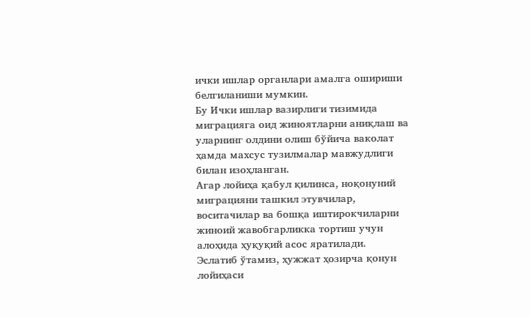ички ишлар органлари амалга ошириши белгиланиши мумкин.
Бу Ички ишлар вазирлиги тизимида миграцияга оид жиноятларни аниқлаш ва уларнинг олдини олиш бўйича ваколат ҳамда махсус тузилмалар мавжудлиги билан изоҳланган.
Агар лойиҳа қабул қилинса, ноқонуний миграцияни ташкил этувчилар, воситачилар ва бошқа иштирокчиларни жиноий жавобгарликка тортиш учун алоҳида ҳуқуқий асос яратилади.
Эслатиб ўтамиз, ҳужжат ҳозирча қонун лойиҳаси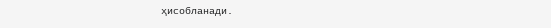ҳисобланади.